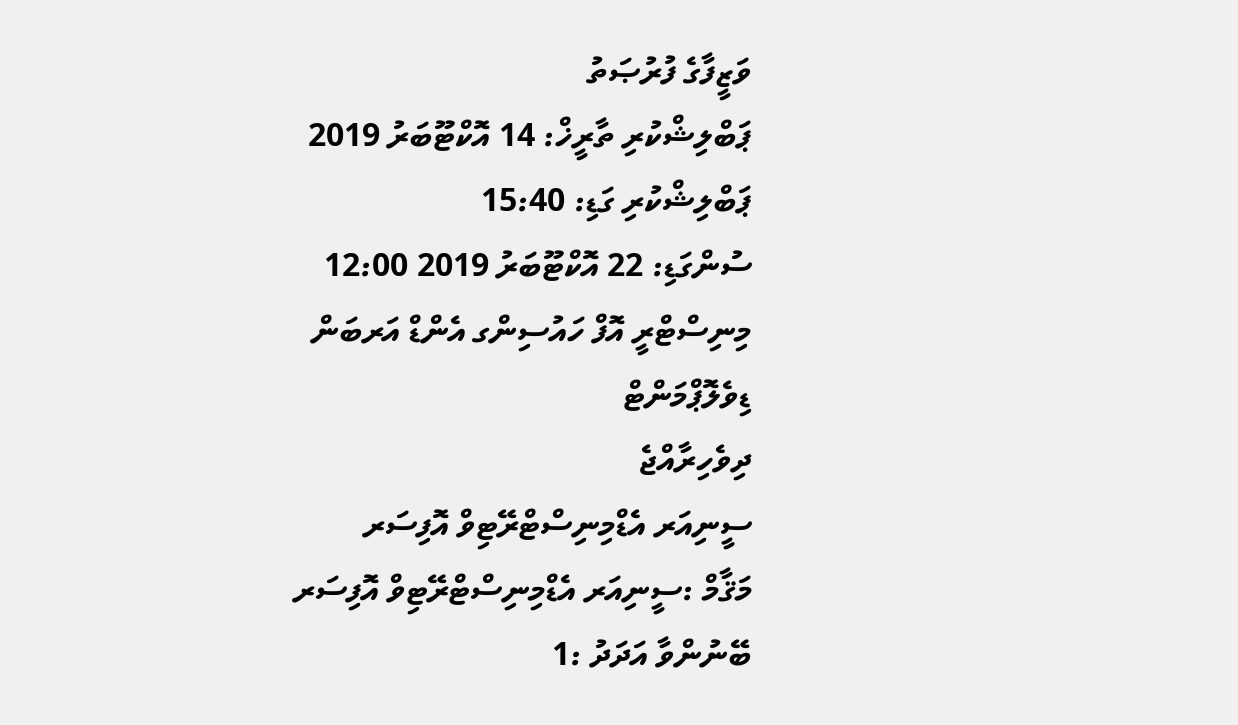ވަޒީފާގެ ފުރުޞަތު
ޕަބްލިޝްކުރި ތާރީޚް: 14 އޮކްޓޫބަރު 2019
ޕަބްލިޝްކުރި ގަޑި: 15:40
ސުންގަޑި: 22 އޮކްޓޫބަރު 2019 12:00
މިނިސްޓްރީ އޮފް ހައުސިންގ އެންޑް އަރބަން ޑިވެލޮޕްމަންޓް
ދިވެހިރާއްޖެ
ސީނިއަރ އެޑްމިނިސްޓްރޭޓިވް އޮފިސަރ
މަޤާމް :ސީނިއަރ އެޑްމިނިސްޓްރޭޓިވް އޮފިސަރ
ބޭނުންވާ އަދަދު :1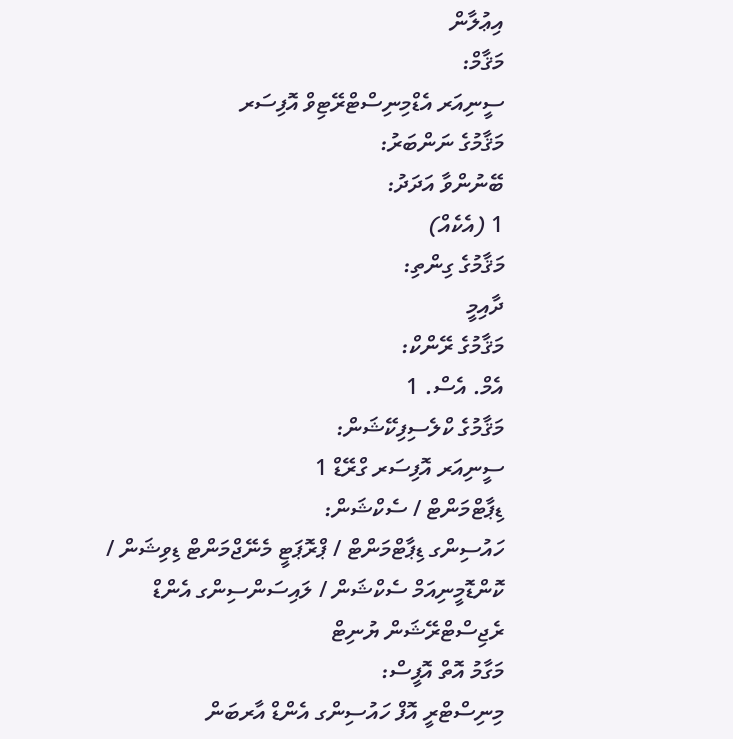އިޢުލާން
މަޤާމް:
ސީނިއަރ އެޑްމިނިސްޓްރޭޓިވް އޮފިސަރ
މަޤާމުގެ ނަންބަރު:
ބޭނުންވާ އަދަދު:
1 (އެކެއް)
މަޤާމުގެ ގިންތި:
ދާއިމީ
މަޤާމުގެ ރޭންކް:
އެމް. އެސް. 1
މަޤާމުގެ ކްލެސިފިކޭޝަން:
ސީނިއަރ އޮފިސަރ ގްރޭޑް 1
ޑިޕާޓްމަންޓް / ސެކްޝަން:
ހައުސިންގ ޑިޕާޓްމަންޓް / ޕްރޮޕަޓީ މެނޭޖްމަންޓް ޑިވިޝަން / ކޮންޑޮމީނިއަމް ސެކްޝަން / ލައިސަންސިންގ އެންޑް ރެޖިސްޓްރޭޝަން ޔުނިޓް
މަގާމު އޮތް އޮފީސް:
މިނިސްޓްރީ އޮފް ހައުސިންގ އެންޑް އާރބަން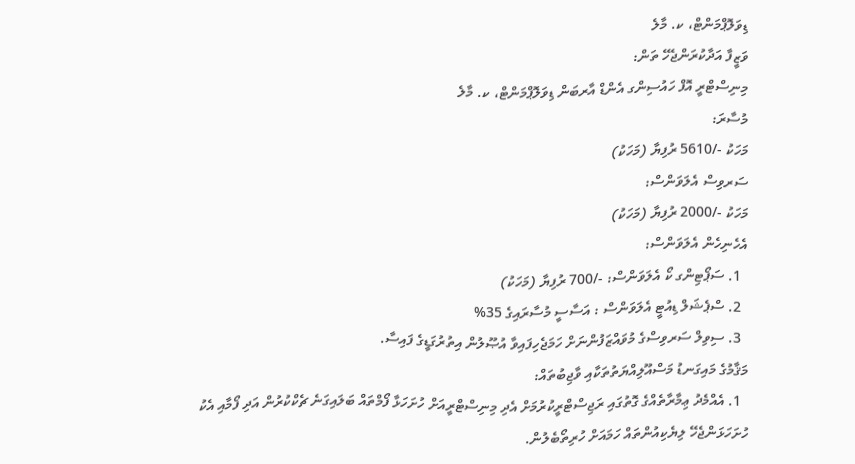ޑިވަލޮޕްމަންޓް، ކ. މާލެ
ވަޒީފާ އަދާކުރަންޖެހޭ ތަން:
މިނިސްޓްރީ އޮފް ހައުސިންގ އެންޑް އާރބަން ޑިވަލޮޕްމަންޓް، ކ. މާލެ
މުސާރަ:
މަހަކު -/5610 ރުފިޔާ (މަހަކު)
ސަރވިސް އެލަވަންސް:
މަހަކު -/2000 ރުފިޔާ (މަހަކު)
އެހެނިހެން އެލަވަންސް:
  1. ސަޕޯޓިންގ ކޯ އެލަވަންސް: -/700 ރުފިޔާ (މަހަކު)
  2. ސްޕެޝަލް ޑިއުޓީ އެލަވަންސް : އަސާސީ މުސާރައިގެ 35%
  3. ސިވިލް ސަރވިސްގެ މުވައްޒަފުންނަށް ހަމަޖެހިފައިވާ އުޞޫލުން އިތުރުގަޑީގެ ފައިސާ.
މަޤާމުގެ މައިގަނޑު މަސްއޫލިއްޔަތުތަކާއި ވާޖިބުތައް:
  1. އެއްމެދު ޢިމާރާތެއްގެ ގޮތުގައި ރަޖިސްޓްރީކުރުމަށް އެދި މިނިސްޓްރީއަށް ހުށަހަޅާ ފޯމްތައް ބަލައިގަނެ ޗެކްކުރުން އަދި ފޯމާއި އެކު ހުށަހަޅަންޖެހޭ ލިޔެކިއުންތައް ހަމައަށް ހުރިތޯބެލުން.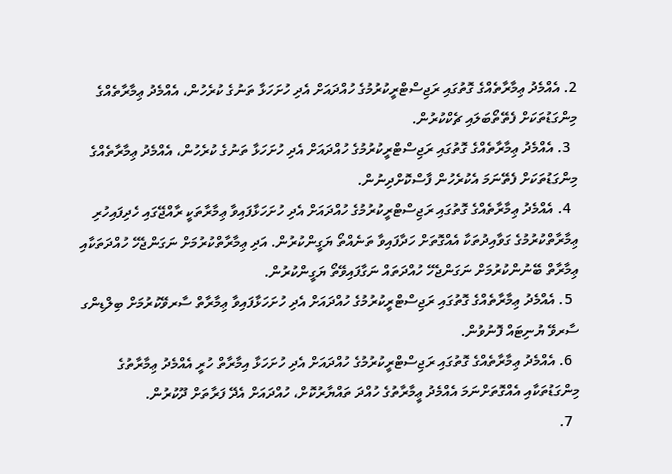2. އެއްމެދު ޢިމާރާތެއްގެ ގޮތުގައި ރަޖިސްޓްރީކުރުމުގެ ހުއްދައަށް އެދި ހުށަހަޅާ ތަނުގެ ކުރެހުން، އެއްމެދު ޢިމާރާތެއްގެ މިންގަޑުތަކަށް ފެތޭތޯބަލައި ޗެކްކުރުން.
  3. އެއްމެދު ޢިމާރާތެއްގެ ގޮތުގައި ރަޖިސްޓްރީކުރުމުގެ ހުއްދައަށް އެދި ހުށަހަޅާ ތަނުގެ ކުރެހުން، އެއްމެދު ޢިމާރާތެއްގެ މިންގަޑުތަކަށް ފެތޭނަމަ އެކުރެހުން ފާސްކޮށްދިނުން.
  4. އެއްމެދު ޢިމާރާތެއްގެ ގޮތުގައި ރަޖިސްޓްރީކުރުމުގެ ހުއްދައަށް އެދި ހުށަހަޅާފައިވާ ޢިމާރާތަކީ ރާއްޖޭގައި ހެދިފައިހުރި ޢިމާރާތްކުރުމުގެ ގަވާއިދުތަކާ އެއްގޮތަށް ހަދާފައިވާ ތަނެއްތޯ ޔަގީންކުރުން. އަދި ޢިމާރާތްކުރުމަށް ނަގަންޖެހޭ ހުއްދަތަކާއި ޢިމާރާތް ބޭނުންކުރުމަށް ނަގަންޖެހޭ ހުއްދަތައް ނަގާފައިވޭތޯ ޔަގީންކުރުން.
  5. އެއްމެދު ޢިމާރާތެއްގެ ގޮތުގައި ރަޖިސްޓްރީކުރުމުގެ ހުއްދައަށް އެދި ހުށަހަޅާފައިވާ ޢިމާރާތް ސާރވޭކުރުމަށް ބިލްޑިންގ ސާރވޭ ޔުނިޓައް ފޮނުވުން.
  6. އެއްމެދު ޢިމާރާތެއްގެ ގޮތުގައި ރަޖިސްޓްރީކުރުމުގެ ހުއްދައަށް އެދި ހުށަހަޅާ އިމާރާތް ހުރީ އެއްމެދު ޢިމާރާތުގެ މިންގަޑުތަކާއި އެއްގޮތަށްނަމަ އެއްމެދު ޢީމާރާތުގެ ހުއްދަ ތައްޔާރުކޮށް، ހުއްދައަށް އެދޭ ފަރާތަށް ދޫކުރުން.
  7.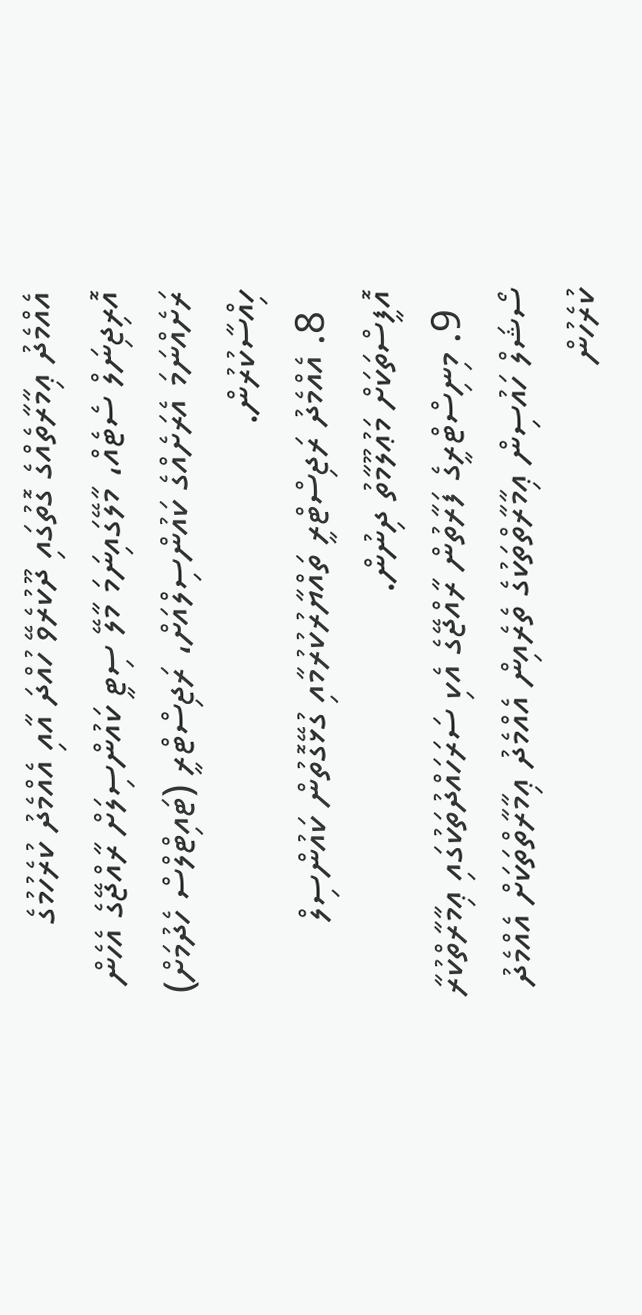އެއްމެދު ޢިމާރާތެއްގެ ގޮތުގައި ދޫކުރެވޭ ހުއްދަ އާއި އެއްމެދު ކުރެހުމުގެ އޮރިޖިނަލް ސެޓެއް، މާލޭގައިނަމަ މާލޭ ސިޓީ ކައުންސިލަށް ރާއްޖޭގެ އެހެން ރަށެއްނަމަ އެރަށެއްގެ ކައުންސިލްއަށް، ރަޖިސްޓްރީ (ޓައިޓްލްސް ހެދުމަށް) ހިއްސާކުރުން.
  8. އެއްމެދު ރަޖިސްޓްރީ ތައްޔާރުކުރުމާއި ގުޅޭގޮތުން ކައުންސިލް އޮފީސްތަކަށް މަޢުލޫމާތު ދިނުން.
  9. މިނިސްޓްރީގެ ފަރާތުން ރާއްޖޭގެ އެކި ސަރަހައްދުތަކުގައި ޢިމާރާތްކުރާ ސޯޝަލް ހައުސިން ޢިމާރާތްތަކުގެ ތެރެއިން އެއްމެދު ޢިމާރާތްތަކަށް އެއްމެދު ކުރެހުން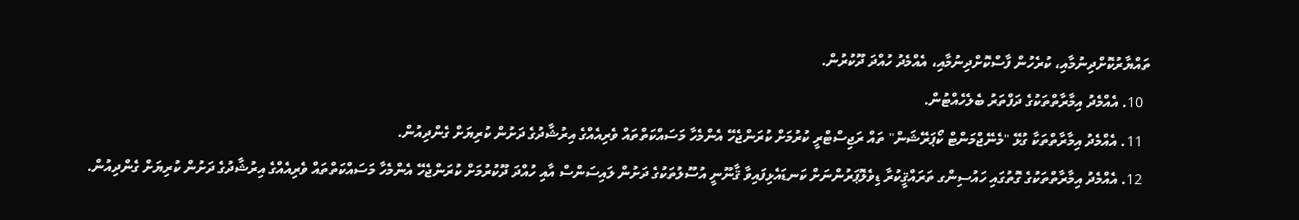ތައްޔާރުކޮށްދިނުމާއި، ކުރެހުން ފާސްކޮށްދިނުމާއި، އެއްމެދު ހުއްދަ ދޫކުރުން.
  10. އެއްމެދު އިމާރާތްތަކުގެ ދަފްތަރު ބެލެހެއްޓުން.
  11. އެއްމެދު އިމާރާތްތަކާ ގުޅޭ "މެނޭޖްމަންޓް ކޯޕަރޭޝަން" ތައް ރަޖިސްޓްރީ ކުރުމަށް ކުރަންޖެހޭ އެންމެހާ މަސައްކަތްތައް ވެރިއެއްގެ އިރުޝާދުގެ ދަށުން ކުރިޔަށް ގެންދިއުން.
  12. އެއްމެދު އިމާރާތްތަކުގެ ގޮތުގައި ހައުސިންގ ތަރައްޤީކުރާ ޑިވެލޮޕަރުންނަށް ކަނޑައެޅިފައިވާ ޤާނޫނީ އުސޫލުތަކުގެ ދަށުން ލައިސަންސް އާއި ހުއްދަ ދޫކުރުމަށް ކުރަންޖެހޭ އެންމެހާ މަސައްކަތްތައް ވެރިއެއްގެ އިރުޝާދުގެ ދަށުން ކުރިޔަށް ގެންދިއުން.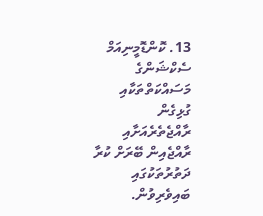13. ކޮންޑޮމީނިއަމް ސެކްޝަންގެ މަސައްކަތްތަކާއި ގުޅިގެން ރާއްޖެތެރެއަށާއި ރާއްޖެއިން ބޭރަށް ކުރާ ދަތުރުތަކުގައި ބައިވެރިވުން.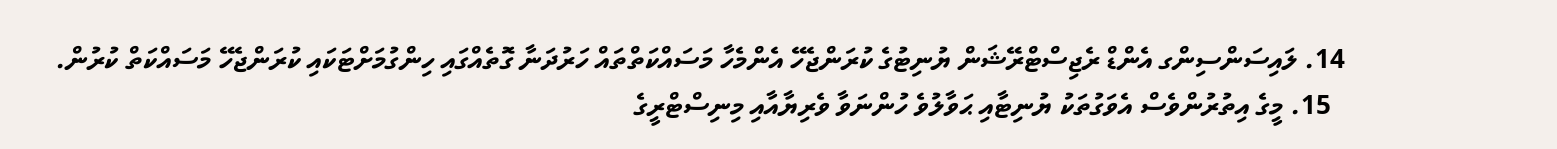14. ލައިސަންސިންގ އެންޑް ރެޖިސްޓްރޭޝަން ޔުނިޓުގެ ކުރަންޖެހޭ އެންމެހާ މަސައްކަތްތައް ހަރުދަނާ ގޮތެއްގައި ހިންގުމަށްޓަކައި ކުރަންޖެހޭ މަސައްކަތް ކުރުން.
  15. މީގެ އިތުރުންވެސް އެވަގުތަކު ޔުނިޓާއި ޙަވާލުވެ ހުންނަވާ ވެރިޔާއާއި މިނިސްޓްރީގެ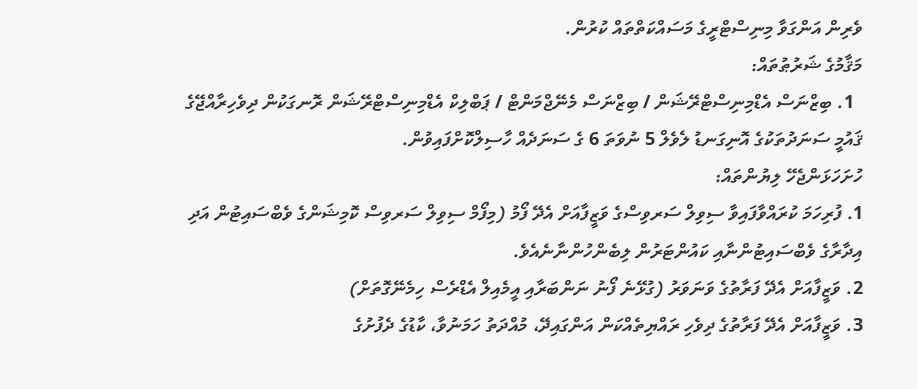ވެރިން އަންގަވާ މިނިސްޓްރީގެ މަސައްކަތްތައް ކުރުން.
މަޤާމުގެ ޝަރުޠުތައް:
  1. ބިޒްނަސް އެޑްމިނިސްޓްރޭޝަން / ބިޒްނަސް މެނޭޖްމަންޓް / ޕަބްލިކް އެޑްމިނިސްޓްރޭޝަން ރޮނގަކުން ދިވެހިރާއްޖޭގެ ޤައުމީ ސަނަދުތަކުގެ އޮނިގަނޑު ލެވެލް 5 ނުވަތަ 6 ގެ ސަނަދެއް ހާސިލްކޮށްފައިވުން.
ހުށަހަޅަންޖެހޭ ލިޔުންތައް:
1. ފުރިހަމަ ކުރައްވާފައިވާ ސިވިލް ސަރވިސްގެ ވަޒީފާއަށް އެދޭ ފޯމު (މިފޯމް ސިވިލް ސަރވިސް ކޮމިޝަންގެ ވެބްސައިޓުން އަދި އިދާރާގެ ވެބްސައިޓުންނާއި ކައުންޓަރުން ލިބެންހުންނާނެއެވެ.
2. ވަޒީފާއަށް އެދޭ ފަރާތުގެ ވަނަވަރު (ގުޅޭނެ ފޯނު ނަންބަރާއި އީމެއިލް އެޑްރެސް ހިމެނޭގޮތަށް)
3. ވަޒީފާއަށް އެދޭ ފަރާތުގެ ދިވެހި ރައްޔިތެއްކަން އަންގައިދޭ، މުއްދަތު ހަމަނުވާ، ކާޑުގެ ދެފުށުގެ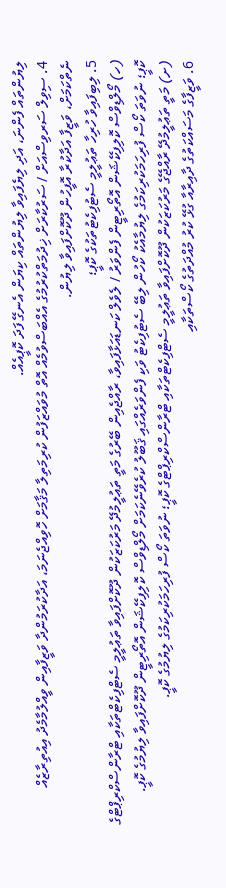ލިޔުންތައް ފެންނަ، އަދި ލިޔެފައިވާ ލިޔުންތައް ކިޔަން އެނގޭ ފަދަ ކޮޕީއެއް.
4. ސިވިލް ސަރވިސްއަށް / ސަރުކާރަށް ޚިދުމަތްކުރުމުގެ އެއްބަސްވުމެއް އޮތް މުވައްޒަފުން ކުރިމަތިލާ މަޤާމަށް ހޮވިއްޖެނަމަ، އަދާކުރަމުންދާ ވަޒީފާއިން ވީއްލުމާމެދު އިއުތިރާޒެއް ނެތްކަމަށް، ވަޒީފާ އަދާކުރާ އޮފީހުން ދޫކޮށްފައިވާ ލިޔުން.
5. ލިބިފައިވާ ހުރިހާ ތަޢުލީމީ ސެޓުފިކެޓުތަކުގެ ކޮޕީ؛
(ހ) މޯލްޑިވްސް ކޮލިފިކޭޝަން އޮތޯރިޓީން ފެންވަރު / ލެވެލް ކަނޑައަޅާފައިވާ، ރާއްޖެއިން ބޭރުގެ މަތީ ތަޢުލީމުދޭ މަރުކަޒަކުން ދޫކޮށްފައިވާ ތަޢުލީމީ ސެޓްފިކެޓްތަކާއި ޓްރާންސްކްރިޕްޓްގެ ކޮޕީ؛ ނުވަތަ ކޯސް ފުރިހަމަކުރިކަމުގެ ލިޔުމާއެކު ކޯހުން ލިބޭ ސެޓުފިކެޓު ވަކި ފެންވަރެއްގައި ޤަބޫލު ކުރެވޭނެކަމަށް މޯލްޑިވްސް ކޮލިފިކޭޝަން އޮތޯރިޓީން ދޫކޮށްފައިވާ ލިޔުމުގެ ކޮޕީ.
(ށ) މަތީ ތަޢުލީމުދޭ ރާއްޖޭގެ މަރުކަޒަކުން ދޫކޮށްފައިވާ ތަޢުލީމީ ސެޓްފިކެޓްތަކާއި ޓްރާންސްކްރިޕްޓްގެ ކޮޕީ؛ ނުވަތަ ކޯސް ފުރިހަމަކުރިކަމުގެ ލިޔުމުގެ ކޮޕީ.
6. ވަޒީފާގެ މަސައްކަތުގެ ދާއިރާއާ ގުޅޭ ކުރު މުއްދަތުގެ ކޯސްތަކާއި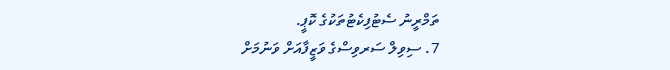ތަމްރީނު ސެޓުފިކެޓުތަކުގެ ކޮޕީ.
7. ސިވިލް ސަރވިސްގެ ވަޒީފާއަށް ވަނުމަށް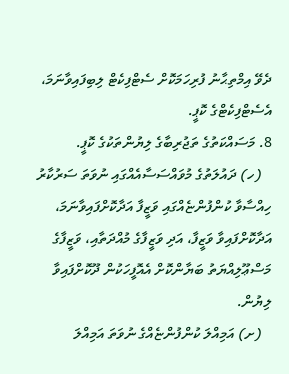ދެވޭ އިމްތިޙާނު ފުރިހަމަކޮށް ސެޓްފިކެޓް ލިބިފައިވާނަމަ، އެސެޓްފިކެޓްގެ ކޮޕީ.
8. މަސައްކަތުގެ ތަޖުރިބާގެ ލިޔުންތަކުގެ ކޮޕީ.
   (ހ) ދައުލަތުގެ މުވައްސަސާއެއްގައި ނުވަތަ ސަރުކާރު ހިއްސާވާ ކުންފުންޏެއްގައި ވަޒީފާ އަދާކޮށްފައިވާނަމަ، އަދާކޮށްފައިވާ ވަޒީފާ، އަދި ވަޒީފާގެ މުއްދަތާއި، ވަޒީފާގެ މަސްޢޫލިއްޔަތު ބަޔާންކޮށް އެއޮފީހަކުން ދޫކޮށްފައިވާ ލިޔުން.
   (ށ) އަމިއްލަ ކުންފުންޏެއްގެ ނުވަތަ އަމިއްލަ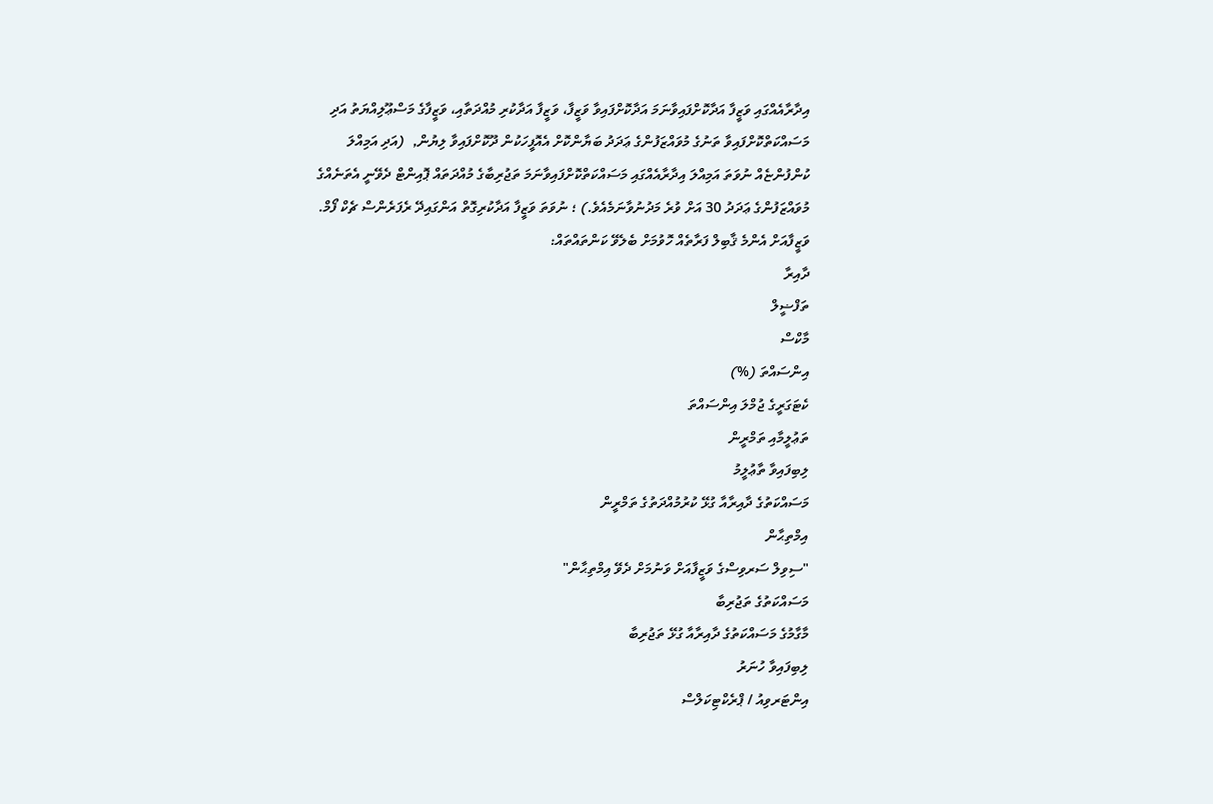އިދާރާއެއްގައި ވަޒީފާ އަދާކޮށްފައިވާނަމަ އަދާކޮށްފައިވާ ވަޒީފާ، ވަޒީފާ އަދާކުރި މުއްދަތާއި، ވަޒީފާގެ މަސްޢޫލިއްޔަތު އަދި މަސައްކަތްކޮށްފައިވާ ތަނުގެ މުވައްޒަފުންގެ ޢަދަދު ބަޔާންކޮށް އެއޮފީހަކުން ދޫކޮށްފައިވާ ލިޔުން,  (އަދި އަމިއްލަ ކުންފުންޏެއް ނުވަތަ އަމިއްލަ އިދާރާއެއްގައި މަސައްކަތްކޮށްފައިވާނަމަ ތަޖުރިބާގެ މުއްދަތައް ޕޮއިންޓް ދެވޭނީ އެތަނެއްގެ މުވައްޒަފުންގެ ޢަދަދު 30 އަށް ވުރެ މަދުނުވާނަމެއެވެ.) ؛ ނުވަތަ ވަޒީފާ އަދާކުރިގޮތް އަންގައިދޭ ރެފަރެންސް ޗެކް ފޯމް.
ވަޒީފާއަށް އެންމެ ޤާބިލް ފަރާތެއް ހޮވުމަށް ބެލެވޭ ކަންތައްތައް:
ދާއިރާ
ތަފްޟީލް
މާކްސް
އިންސައްތަ (%)
ކެޓަގަރީގެ ޖުމްލަ އިންސައްތަ
ތަޢުލީމާއި ތަމްރީން
ލިބިފައިވާ ތާޢުލީމު
މަސައްކަތުގެ ދާއިރާއާ ގުޅޭ ކުރުމުއްދަތުގެ ތަމްރީން
އިމްތިޙާން
"ސިވިލް ސަރވިސްގެ ވަޒީފާއަށް ވަނުމަށް ދެވޭ އިމްތިޙާން"
މަސައްކަތުގެ ތަޖުރިބާ
މާގާމުގެ މަސައްކަތުގެ ދާއިރާއާ ގުޅޭ ތަޖުރިބާ
ލިބިފައިވާ ހުނަރު
އިންޓަރވިއު / ޕްރެކްޓިކަލްސް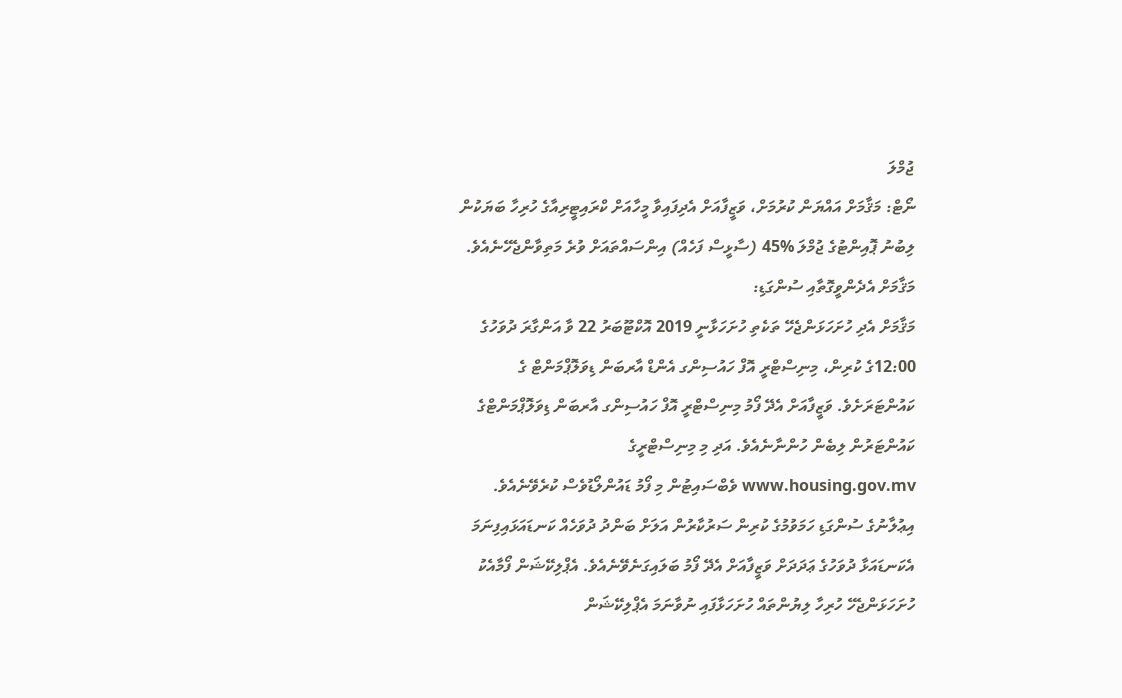ޖުމްލަ
ނޯޓް: މަޤާމަށް އައްޔަން ކުރުމަށް، ވަޒީފާއަށް އެދިފައިވާ މީހާއަށް ކްރައިޓީރިއާގެ ހުރިހާ ބަޔަކުން  ލިބުނު ޕޮއިންޓުގެ ޖުމްލަ %45 (ސާޅީސް ފަހެއް) އިންސައްތައަށް ވުރެ މަތިވާންޖެހޭނެއެވެ.
މަޤާމަށް އެދެންވީގޮތާއި ސުންގަޑި:
މަޤާމަށް އެދި ހުށަހަޅަންޖެހޭ ތަކެތި ހުށަހަޅާނީ 2019 އޮކްޓޫބަރު 22 ވާ އަންގާރަ ދުވަހުގެ 12:00ގެ ކުރިން، މިނިސްޓްރީ އޮފް ހައުސިންގ އެންޑް އާރބަން ޑިވަލޮޕްމަންޓް ގެ ކައުންޓަރަށެވެ. ވަޒީފާއަށް އެދޭ ފޯމު މިނިސްޓްރީ އޮފް ހައުސިންގ އާރބަން ޑިވަލޮޕްމަންޓްގެ ކައުންޓަރުން ލިބެން ހުންނާނެއެވެ. އަދި މި މިނިސްޓްރީގެ www.housing.gov.mv ވެބްސައިޓުން މި ފޯމު ޑައުންލޯޑުވެސް ކުރެވޭނެއެވެ. އިޢުލާނުގެ ސުންގަޑި ހަމަވުމުގެ ކުރިން ސަރުކާރުން އަލަށް ބަންދު ދުވަހެއް ކަނޑައަޅައިފިނަމަ އެކަނޑައަޅާ ދުވަހުގެ ޢަދަދަށް ވަޒީފާއަށް އެދޭ ފޯމު ބަލައިގަނެވޭނެއެވެ. އެޕްލިކޭޝަން ފޯމާއެކު ހުށަހަޅަންޖެހޭ ހުރިހާ ލިޔުންތައް ހުށަހަޅާފައި ނުވާނަމަ އެޕްލިކޭޝަން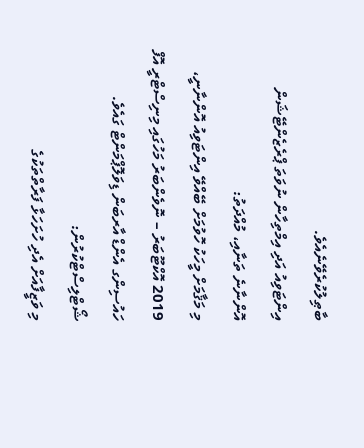ބާޠިލުކުރެވޭނެއެވެ.
އިންޓަވިއު އަދި އިމްތިހާން ނުވަތަ ޕްރެޒެންޓޭޝަން  އޮންނާނެ ތަނާއި، މުއްދަތު:
މި މަޤާމަށް މީހަކު ހޮވުމަށް ބޭއްވޭ އިންޓަވިއު އޮންނާނީ، 2019 އޮކްޓޫބަރު – ނޮވެންބަރު މަހުގައި މިނިސްޓްރީ އޮފް ހައުސިންގ އެންޑް އާރބަން ޑިވަލޮޕްމަންޓް ގައެވެ.
ޝޯޓްލިސްޓްކުރުން:
މި ވަޒީފާއަށް އެދި ހުށަހަޅާ ފަރާތްތަކުގެ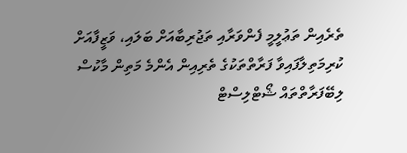ތެރެއިން ތަޢުލީމީ ފެންވަރާއި ތަޖުރިބާއަށް ބަލައި، ވަޒީފާއަށް ކުރިމަތިލާފައިވާ ފަރާތްތަކުގެ ތެރިއިން އެންމެ މަތިން މާކުސް ލިބޭފަރާތްތައް ޝޯޓްލިސްޓް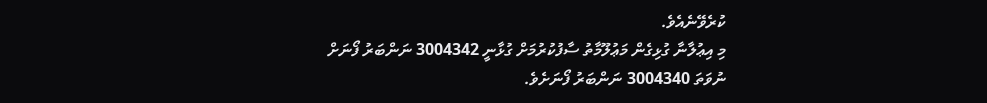ކުރެވޭނެއެވެ.
މި އިޢުލާނާ ގުޅިގެން މަޢުލޫމާތު ސާފުކުރުމަށް ގުޅާނީ 3004342 ނަންބަރު ފޯނަށް ނުވަތަ 3004340 ނަންބަރު ފޯނަށެވެ.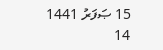15 ޞަފަރު 1441
14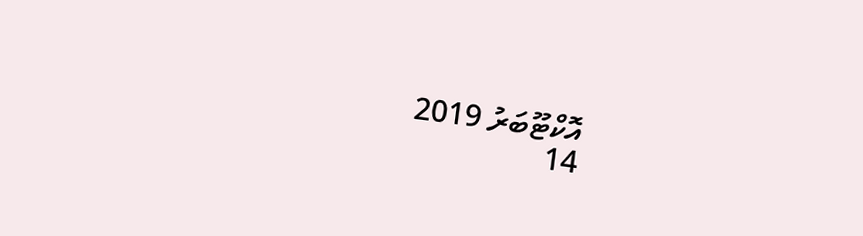އޮކްޓޫބަރު 2019
14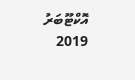އޮކްޓޫބަރު 2019